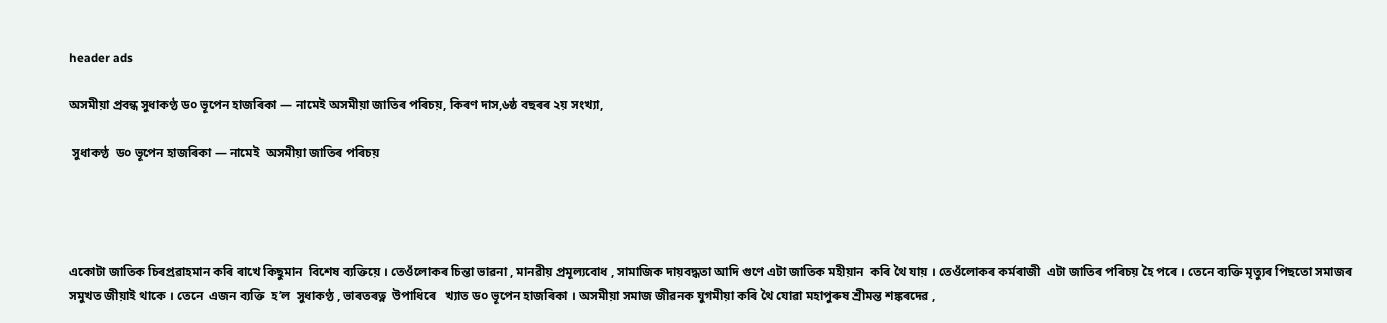header ads

অসমীয়া প্ৰবন্ধ সুধাকণ্ঠ ড০ ভূপেন হাজৰিকা — নামেই অসমীয়া জাতিৰ পৰিচয়, কিৰণ দাস,৬ষ্ঠ বছৰৰ ২য় সংখ্যা,

 সুধাকণ্ঠ  ড০ ভূপেন হাজৰিকা — নামেই  অসমীয়া জাতিৰ পৰিচয়




একোটা জাতিক চিৰপ্ৰৱাহমান কৰি ৰাখে কিছুমান  বিশেষ ব্যক্তিয়ে । তেওঁলোকৰ চিন্তা ভাৱনা , মানৱীয় প্ৰমূল্যবোধ , সামাজিক দায়বদ্ধতা আদি গুণে এটা জাতিক মহীয়ান  কৰি থৈ যায় । তেওঁলোকৰ কৰ্মৰাজী  এটা জাতিৰ পৰিচয় হৈ পৰে । তেনে ব্যক্তি মৃত্যুৰ পিছতো সমাজৰ সমুখত জীয়াই থাকে । তেনে  এজন ব্যক্তি  হ’ল  সুধাকণ্ঠ , ভাৰতৰত্ন  উপাধিৰে   খ্যাত ড০ ভূপেন হাজৰিকা । অসমীয়া সমাজ জীৱনক যুগমীয়া কৰি থৈ যোৱা মহাপুৰুষ শ্ৰীমন্ত শঙ্কৰদেৱ ,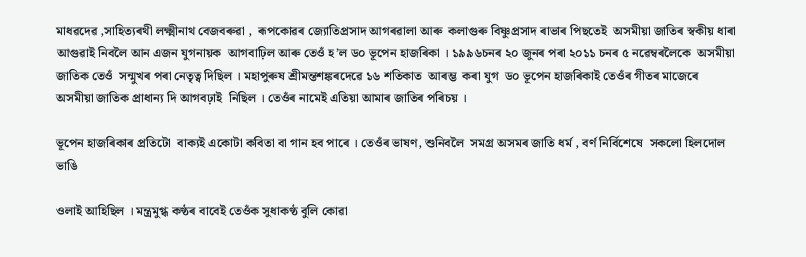মাধৱদেৱ ,সাহিত্যৰথী লক্ষ্মীনাথ বেজবৰুৱা ,  ৰূপকোৱৰ জ্যোতিপ্ৰসাদ আগৰৱালা আৰু  কলাগুৰু বিষ্ণুপ্ৰসাদ ৰাভাৰ পিছতেই  অসমীয়া জাতিৰ স্বকীয় ধাৰা আগুৱাই নিবলৈ আন এজন যুগনায়ক  আগবাঢ়িল আৰু তেওঁ হ’ল ড০ ভূপেন হাজৰিকা । ১৯৯৬চনৰ ২০ জুনৰ পৰা ২০১১ চনৰ ৫ নৱেম্বৰলৈকে  অসমীয়া জাতিক তেওঁ  সন্মুখৰ পৰা নেতৃত্ব দিছিল । মহাপুৰুষ শ্ৰীমন্তশঙ্কৰদেৱে ১৬ শতিকাত  আৰম্ভ  কৰা যুগ  ড০ ভূপেন হাজৰিকাই তেওঁৰ গীতৰ মাজেৰে অসমীয়া জাতিক প্ৰাধান্য দি আগবঢ়াই  নিছিল । তেওঁৰ নামেই এতিয়া আমাৰ জাতিৰ পৰিচয় ।

ভূপেন হাজৰিকাৰ প্ৰতিটো  বাক্যই একোটা কবিতা বা গান হব পাৰে । তেওঁৰ ভাষণ, শুনিবলৈ  সমগ্ৰ অসমৰ জাতি ধৰ্ম , বৰ্ণ নিৰ্বিশেষে  সকলো হিলদোল  ভাঙি

ওলাই আহিছিল । মন্ত্ৰমুগ্ধ কণ্ঠৰ বাবেই তেওঁক সুধাকণ্ঠ বুলি কোৱা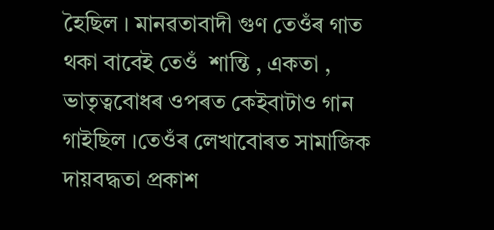হৈছিল । মানৱতাবাদী গুণ তেওঁৰ গাত থকা বাবেই তেওঁ  শান্তি , একতা , ভাতৃত্ববোধৰ ওপৰত কেইবাটাও গান গাইছিল ।তেওঁৰ লেখাবোৰত সামাজিক দায়বদ্ধতা প্ৰকাশ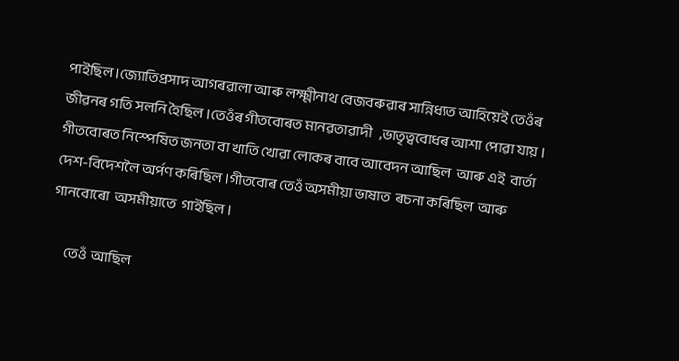পাইছিল ।জ্যোতিপ্ৰসাদ আগৰৱালা আৰু লক্ষ্মীনাথ বেজবৰুৱাৰ সান্নিধ্যত আহিয়েই তেওঁৰ জীৱনৰ গতি সলনি হৈছিল ।তেওঁৰ গীতবোৰত মানৱতাৱাদী   ,ভাতৃত্ববোধৰ আশা পোৱা যায় । গীতবোৰত নিস্পেষিত জনতা বা খাতি খোৱা লোকৰ বাবে আবেদন আছিল  আৰু এই  বাৰ্তা দেশ-বিদেশলৈ অৰ্পণ কৰিছিল ।গীতবোৰ তেওঁ অসমীয়া ভাষাত  ৰচনা কৰিছিল  আৰু গানবোৰো  অসমীয়াতে  গাইছিল ।

      তেওঁ  আছিল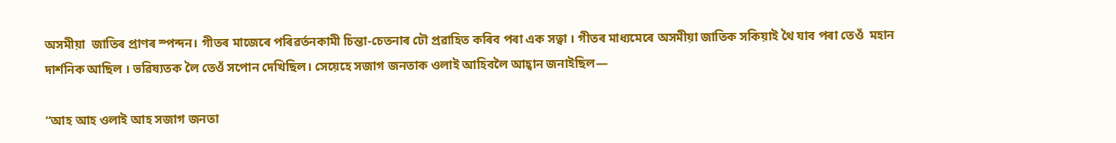অসমীয়া  জাতিৰ প্ৰাণৰ স্পন্দন। গীতৰ মাজেৰে পৰিৱৰ্তনকামী চিন্তা-চেতনাৰ ঢৌ প্ৰৱাহিত কৰিব পৰা এক সত্বা । গীতৰ মাধ্যমেৰে অসমীয়া জাতিক সকিয়াই থৈ যাব পৰা তেওঁ  মহান দাৰ্শনিক আছিল । ভৱিষ্যতক লৈ তেওঁ সপোন দেখিছিল। সেয়েহে সজাগ জনতাক ওলাই আহিবলৈ আহ্বান জনাইছিল—

“আহ আহ ওলাই আহ সজাগ জনতা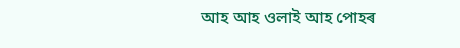আহ আহ ওলাই আহ পোহৰ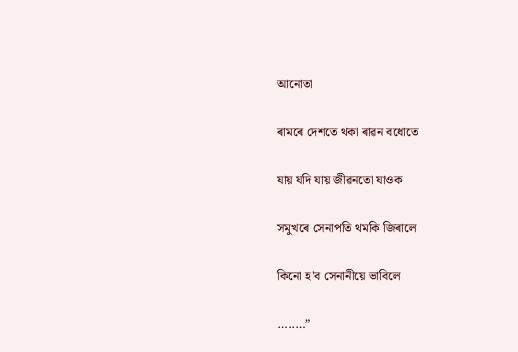আনোতা

ৰামৰে দেশতে থকা ৰাৱন বধোতে

যায় যদি যায় জীৱনতো যাওক

সমুখৰে সেনাপতি থমকি জিৰালে

কিনো হ'ব সেনানীয়ে ভাবিলে

…..…”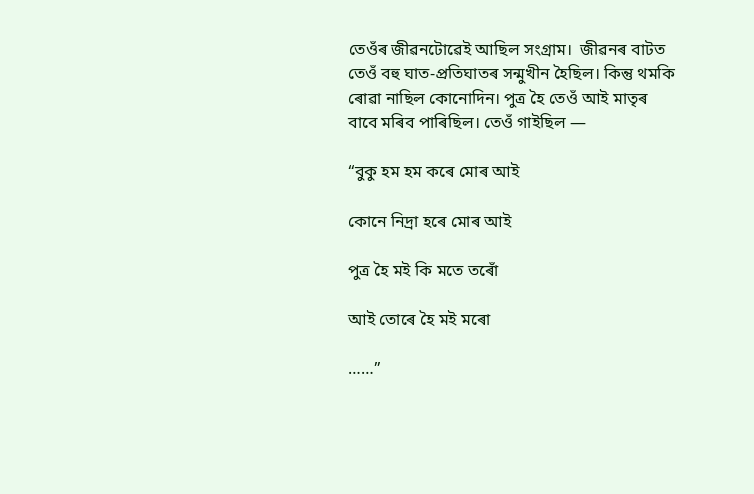তেওঁৰ জীৱনটোৱেই আছিল সংগ্ৰাম।  জীৱনৰ বাটত তেওঁ বহু ঘাত-প্ৰতিঘাতৰ সন্মুখীন হৈছিল। কিন্তু থমকি ৰোৱা নাছিল কোনোদিন। পুত্ৰ হৈ তেওঁ আই মাতৃৰ বাবে মৰিব পাৰিছিল। তেওঁ গাইছিল —

“বুকু হম হম কৰে মোৰ আই

কোনে নিদ্রা হৰে মোৰ আই

পুত্র হৈ মই কি মতে তৰোঁ

আই তোৰে হৈ মই মৰো

……”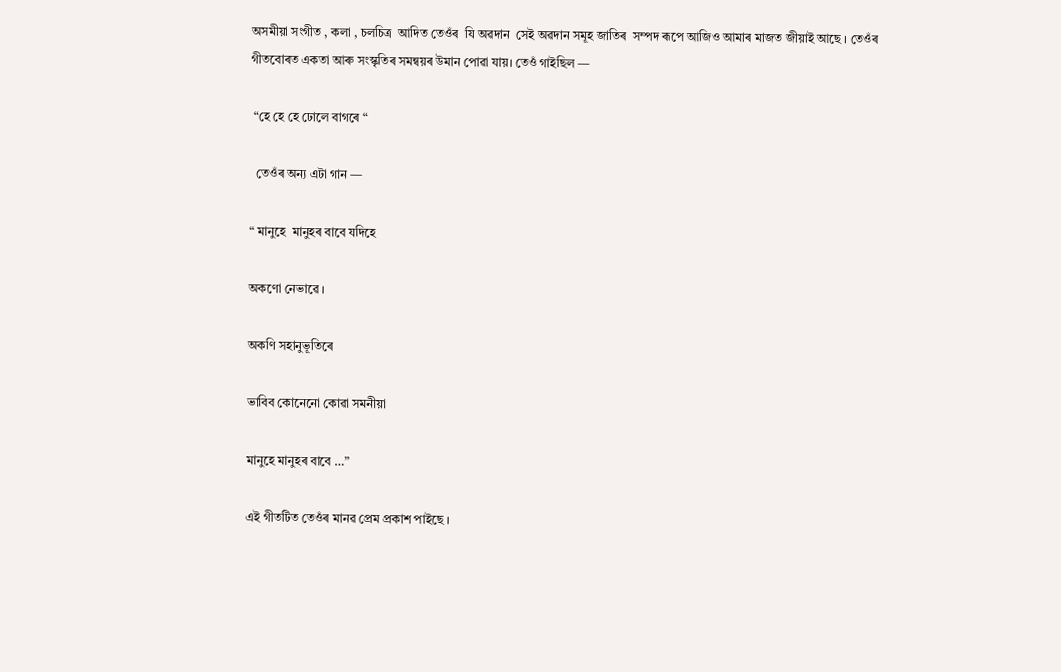অসমীয়া সংগীত , কলা , চলচিত্ৰ  আদিত তেওঁৰ  যি অৱদান  সেই অৱদান সমূহ জাতিৰ  সম্পদ ৰূপে আজিও আমাৰ মাজত জীয়াই আছে । তেওঁৰ গীতবোৰত একতা আৰু সংস্কৃতিৰ সমন্বয়ৰ উমান পোৱা যায়। তেওঁ গাইছিল —

 “হে হে হে ঢোলে বাগৰে “

  তেওঁৰ অন্য এটা গান —

“ মানুহে  মানুহৰ বাবে যদিহে

অকণো নেভাৱে ।

অকণি সহানুভূতিৰে

ভাবিব কোনেনো কোৱা সমনীয়া

মানুহে মানুহৰ বাবে …”

এই গীতটিত তেওঁৰ মানৱ প্ৰেম প্ৰকাশ পাইছে ।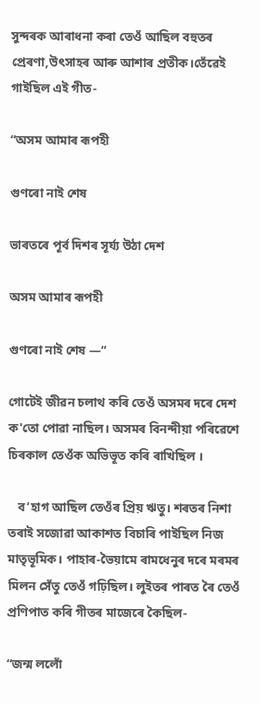সুন্দৰক আৰাধনা কৰা তেওঁ আছিল বহুতৰ প্ৰেৰণা,উৎসাহৰ আৰু আশাৰ প্ৰতীক।তেঁৱেই গাইছিল এই গীত-

“অসম আমাৰ ৰূপহী

গুণৰো নাই শেষ

ভাৰতৰে পূৰ্ব দিশৰ সূৰ্য্য উঠা দেশ

অসম আমাৰ ৰূপহী

গুণৰো নাই শেষ —“

গোটেই জীৱন চলাথ কৰি তেওঁ অসমৰ দৰে দেশ ক'তো পোৱা নাছিল। অসমৰ বিনন্দীয়া পৰিৱেশে  চিৰকাল তেওঁক অভিভূত কৰি ৰাখিছিল ।

   ব’হাগ আছিল তেওঁৰ প্ৰিয় ঋতু। শৰতৰ নিশা তৰাই সজোৱা আকাশত বিচাৰি পাইছিল নিজ মাতৃভূমিক। পাহাৰ-ভৈয়ামে ৰামধেনুৰ দৰে মৰমৰ মিলন সেঁতু তেওঁ গঢ়িছিল। লুইতৰ পাৰত ৰৈ তেওঁ প্ৰণিপাত কৰি গীতৰ মাজেৰে কৈছিল-

“জন্ম ললোঁ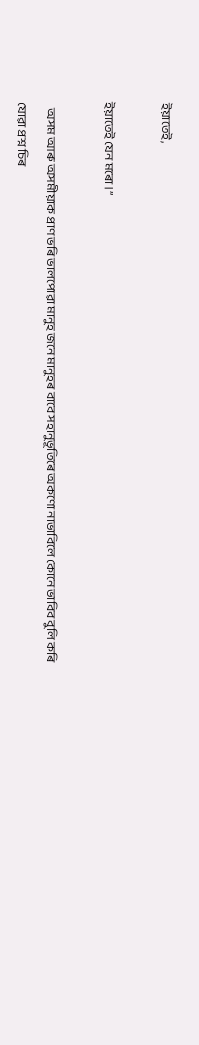ইয়াতেই,

ইয়াতেই যেন মৰো।”

   অসম আৰু অসমীয়াক প্ৰাণ ভৰি ভালপোৱা মানুহ জনে মানুহৰ বাবে সহানুভূতিৰে অকণো নাভাবিলে কোনে ভাবিব বুলি কৰি যোৱা প্ৰশ্ন চিৰ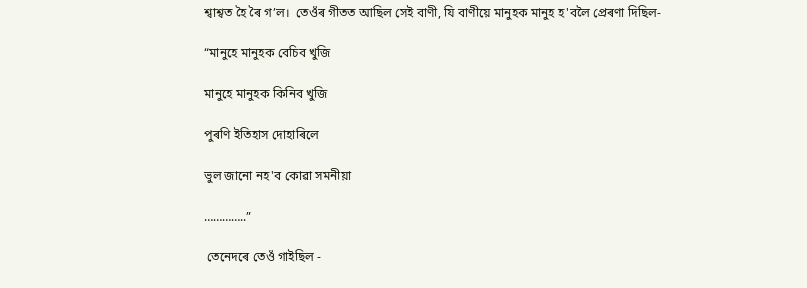শ্বাশ্বত হৈ ৰৈ গ’ল।  তেওঁৰ গীতত আছিল সেই বাণী, যি বাণীয়ে মানুহক মানুহ হ'বলৈ প্ৰেৰণা দিছিল-

“মানুহে মানুহক বেচিব খুজি

মানুহে মানুহক কিনিব খুজি

পুৰণি ইতিহাস দোহাৰিলে

ভুল জানো নহ'ব কোৱা সমনীয়া

…………..”

 তেনেদৰে তেওঁ গাইছিল -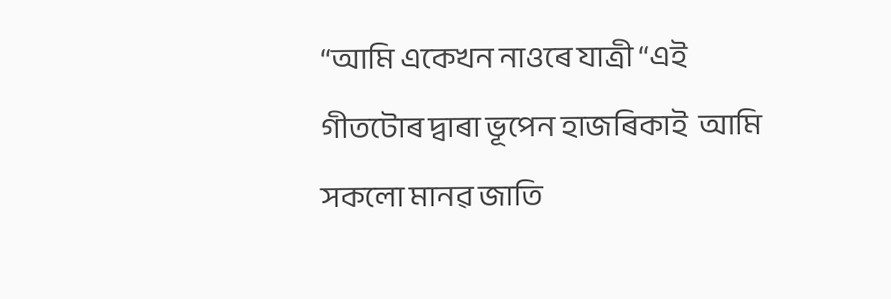“আমি একেখন নাওৰে যাত্ৰী “এই  গীতটোৰ দ্বাৰা ভূপেন হাজৰিকাই  আমি সকলো মানৱ জাতি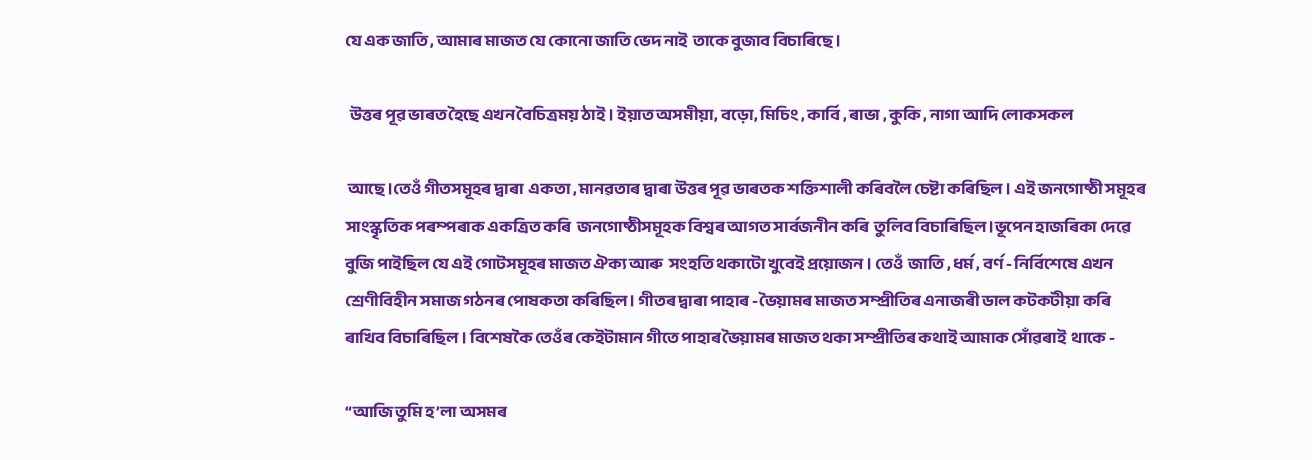যে এক জাতি , আমাৰ মাজত যে কোনো জাতি ভেদ নাই  তাকে বুজাব বিচাৰিছে ।

  উত্তৰ পূৱ ভাৰত হৈছে এখন বৈচিত্ৰময় ঠাই । ইয়াত অসমীয়া, বড়ো, মিচিং , কাৰ্বি , ৰাভা , কুকি , নাগা আদি লোকসকল

 আছে ।তেওঁ গীতসমূহৰ দ্বাৰা  একতা , মানৱতাৰ দ্বাৰা উত্তৰ পূৱ ভাৰতক শক্তিশালী কৰিবলৈ চেষ্টা কৰিছিল । এই জনগোষ্ঠী সমূহৰ  সাংস্কৃতিক পৰম্পৰাক একত্ৰিত কৰি  জনগোষ্ঠীসমূহক বিশ্বৰ আগত সাৰ্বজনীন কৰি  তুলিব বিচাৰিছিল।ভূপেন হাজৰিকা দেৱে বুজি পাইছিল যে এই গোটসমূহৰ মাজত ঐক্য আৰু  সংহতি থকাটো খুবেই প্ৰয়োজন । তেওঁ  জাতি , ধৰ্ম , বৰ্ণ - নিৰ্বিশেষে এখন শ্ৰেণীবিহীন সমাজ গঠনৰ পোষকতা কৰিছিল। গীতৰ দ্বাৰা পাহাৰ - ভৈয়ামৰ মাজত সম্প্ৰীতিৰ এনাজৰী ডাল কটকটীয়া কৰি ৰাখিব বিচাৰিছিল । বিশেষকৈ তেওঁৰ কেইটামান গীতে পাহাৰ ভৈয়ামৰ মাজত থকা সম্প্ৰীতিৰ কথাই আমাক সোঁৱৰাই  থাকে -

“আজি তুমি হ’লা অসমৰ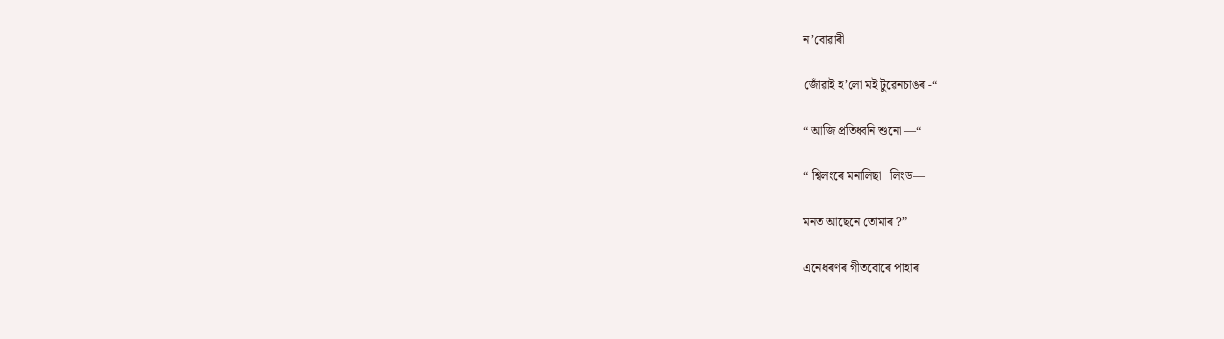ন’বোৱাৰী

জোঁৱাই হ’লো মই টুৱেনচাঙৰ -“

“ আজি প্ৰতিধ্বনি শুনো —“

“ শ্বিলংৰে মনালিছা   লিংড—

মনত আছেনে তোমাৰ ?”

এনেধৰণৰ গীতবোৰে পাহাৰ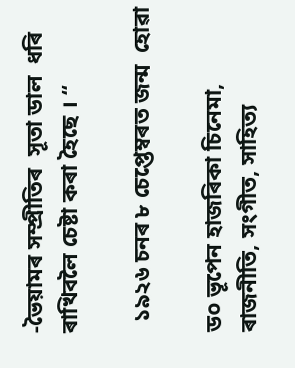-ভৈয়ামৰ সম্প্ৰীতিৰ  সূতা ডাল  ধৰি ৰাখিবলৈ চেষ্টা কৰা হৈছে । “

  ১৯২৬ চনৰ ৮ চেপ্তেম্বৰত জন্ম  হোৱা

ড০ ভূপেন হাজৰিকা চিনেমা, ৰাজনীতি, সংগীত, সাহিত্য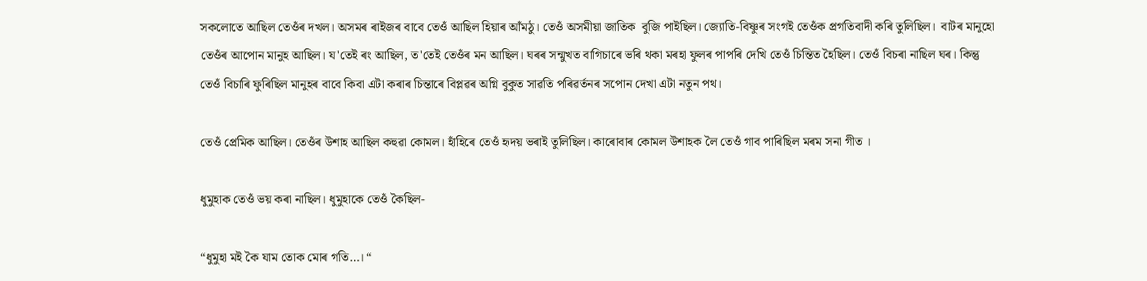সকলোতে আছিল তেওঁৰ দখল। অসমৰ ৰাইজৰ বাবে তেওঁ আছিল হিয়াৰ আঁমঠু। তেওঁ অসমীয়া জাতিক  বুজি পাইছিল। জ্যোতি-বিষ্ণুৰ সংগই তেওঁক প্ৰগতিবাদী কৰি তুলিছিল।  বাটৰ মানুহো তেওঁৰ আপোন মানুহ আছিল। য'তেই ৰং আছিল, ত'তেই তেওঁৰ মন আছিল। ঘৰৰ সন্মুখত বাগিচাৰে ভৰি থকা মৰহা ফুলৰ পাপৰি দেখি তেওঁ চিন্তিত হৈছিল। তেওঁ বিচৰা নাছিল ঘৰ। কিন্তু তেওঁ বিচাৰি ফুৰিছিল মানুহৰ বাবে কিবা এটা কৰাৰ চিন্তাৰে বিপ্লৱৰ অগ্নি বুকুত সাৱতি পৰিৱৰ্তনৰ সপোন দেখা এটা নতুন পথ।

তেওঁ প্ৰেমিক আছিল। তেওঁৰ উশাহ আছিল কহুৱা কোমল। হাঁহিৰে তেওঁ হৃদয় ভৰাই তুলিছিল। কাৰোবাৰ কোমল উশাহক লৈ তেওঁ গাব পাৰিছিল মৰম সনা গীত ।

ধুমুহাক তেওঁ ভয় কৰা নাছিল। ধুমুহাকে তেওঁ কৈছিল-

“ধুমুহা মই কৈ যাম তোক মোৰ গতি…। “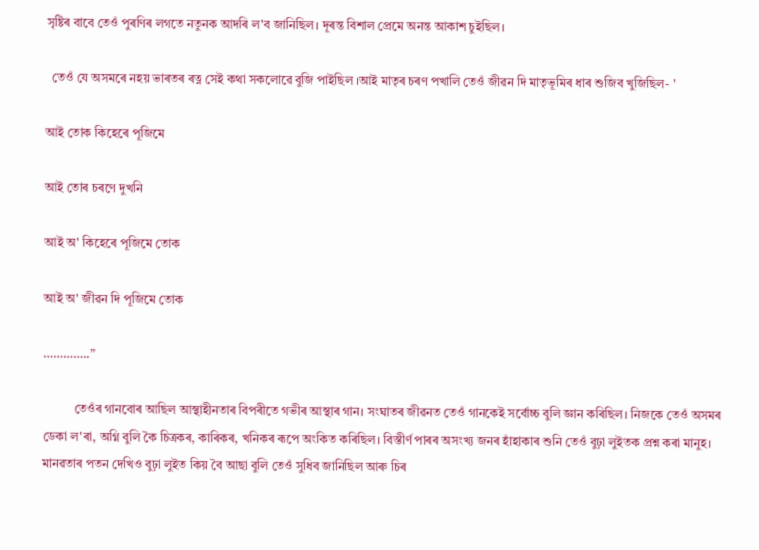সৃষ্টিৰ বাবে তেওঁ পুৰণিৰ লগতে নতুনক আদৰি ল'ব জানিছিল। দূৰন্ত বিশাল প্ৰেমে অনন্ত আকাশ চুইছিল।

  তেওঁ যে অসমৰে নহয় ভাৰতৰ ৰত্ন সেই কথা সকলোৱে বুজি পাইছিল ।আই মাতৃৰ চৰণ পখালি তেওঁ জীৱন দি মাতৃভূমিৰ ধাৰ শুজিব খুজিছিল- '

আই তোক কিহেৰে পূজিমে

আই তোৰ চৰণে দুখনি

আই অ' কিহেৰে পূজিমে তোক

আই অ' জীৱন দি পূজিমে তোক

…………..”

          তেওঁৰ গানবোৰ আছিল আস্থাহীনতাৰ বিপৰীতে গভীৰ আস্থাৰ গান। সংঘাতৰ জীৱনত তেওঁ গানকেই সৰ্বোচ্চ বুলি জ্ঞান কৰিছিল। নিজকে তেওঁ অসমৰ ডেকা ল'ৰা, অগ্নি বুলি কৈ চিত্ৰকৰ, কাৰিকৰ, খনিকৰ ৰূপে অংকিত কৰিছিল। বিস্তীৰ্ণ পাৰৰ অসংখ্য জনৰ হাঁহাকাৰ শুনি তেওঁ বুঢ়া লুইতক প্ৰশ্ন কৰা মানুহ। মানৱতাৰ পতন দেখিও বুঢ়া লুইত কিয় বৈ আছা বুলি তেওঁ সুধিব জানিছিল আৰু চিৰ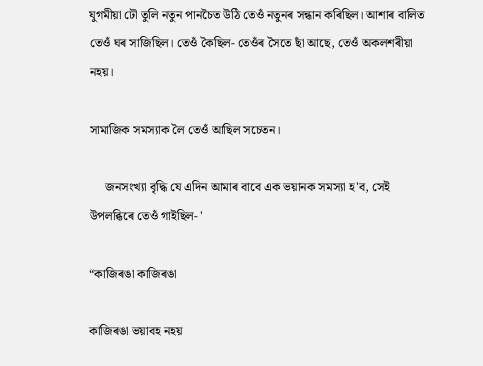যুগমীয়া ঢৌ তুলি নতুন পানচৈত উঠি তেওঁ নতুনৰ সন্ধান কৰিছিল। আশাৰ বালিত তেওঁ ঘৰ সাজিছিল। তেওঁ কৈছিল- তেওঁৰ সৈতে ছাঁ আছে, তেওঁ অকলশৰীয়া নহয়।

সামাজিক সমস্যাক লৈ তেওঁ আছিল সচেতন।

     জনসংখ্যা বৃদ্ধি যে এদিন আমাৰ বাবে এক ভয়ানক সমস্যা হ'ব, সেই উপলব্ধিৰে তেওঁ গাইছিল- '

“কাজিৰঙা কাজিৰঙা

কাজিৰঙা ভয়াবহ নহয়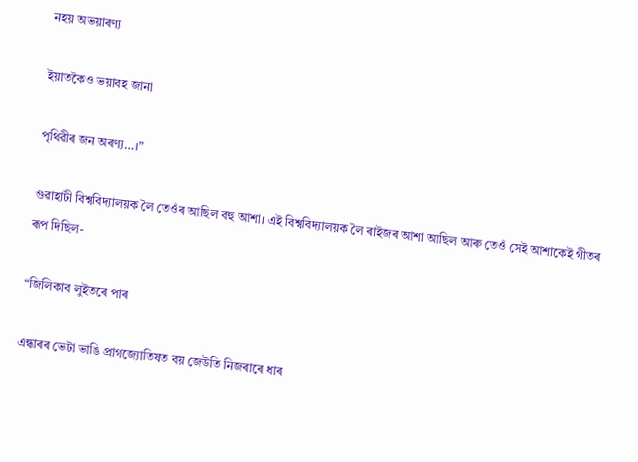নহয় অভয়াৰণ্য

ইয়াতকৈও ভয়াবহ জানা

পৃথিৱীৰ জন অৰণ্য…।”

গুৱাহাটী বিশ্ববিদ্যালয়ক লৈ তেওঁৰ আছিল বহু আশা। এই বিশ্ববিদ্যালয়ক লৈ ৰাইজৰ আশা আছিল আৰু তেওঁ সেই আশাকেই গীতৰ ৰূপ দিছিল-

“জিলিকাব লুইতৰে পাৰ

এন্ধাৰৰ ভেটা ভাঙি প্ৰাগজ্যোতিষত বয় জেউতি নিজৰাৰে ধাৰ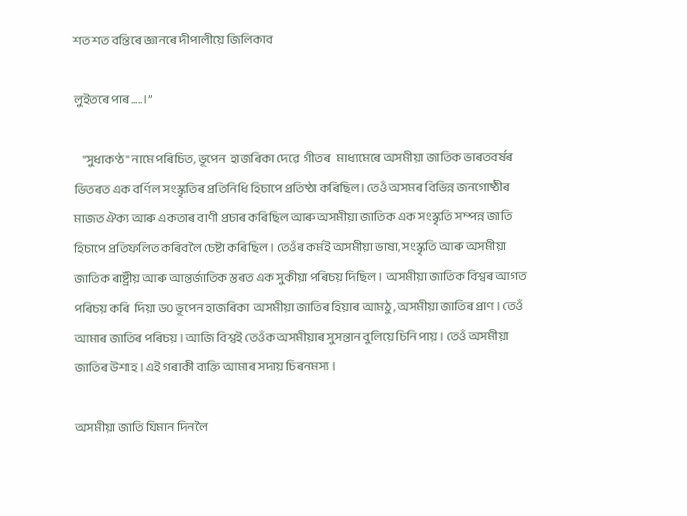শত শত বন্তিৰে জ্ঞানৰে দীপালীয়ে জিলিকাব

লুইতৰে পাৰ.....।”

    "সুধাকণ্ঠ" নামে পৰিচিত, ভূপেন  হাজৰিকা দেৱে  গীতৰ   মাধ্যমেৰে অসমীয়া জাতিক ভাৰতবৰ্ষৰ ভিতৰত এক বৰ্ণিল সংস্কৃতিৰ প্ৰতিনিধি হিচাপে প্ৰতিষ্ঠা কৰিছিল। তেওঁ অসমৰ বিভিন্ন জনগোষ্ঠীৰ মাজত ঐক্য আৰু একতাৰ বাণী প্ৰচাৰ কৰিছিল আৰু অসমীয়া জাতিক এক সংস্কৃতি সম্পন্ন জাতি  হিচাপে প্ৰতিফলিত কৰিবলৈ চেষ্টা কৰিছিল । তেওঁৰ কৰ্মই অসমীয়া ভাষা, সংস্কৃতি আৰু অসমীয়া জাতিক ৰাষ্ট্ৰীয় আৰু আন্তৰ্জাতিক স্তৰত এক সুকীয়া পৰিচয় দিছিল ।  অসমীয়া জাতিক বিশ্বৰ আগত পৰিচয় কৰি  দিয়া ড০ ভূপেন হাজৰিকা  অসমীয়া জাতিৰ হিয়াৰ আমঠু , অসমীয়া জাতিৰ প্ৰাণ । তেওঁ আমাৰ জাতিৰ পৰিচয় । আজি বিশ্বই তেওঁক অসমীয়াৰ সুসন্তান বুলিয়ে চিনি পায় । তেওঁ অসমীয়া জাতিৰ উশাহ । এই গৰাকী ব্যক্তি আমাৰ সদায় চিৰনমস্য ।

অসমীয়া জাতি যিমান দিনলৈ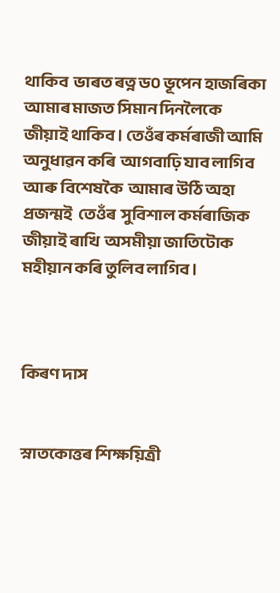থাকিব  ভাৰত ৰত্ন ড০ ভূপেন হাজৰিকা আমাৰ মাজ‍ত সিমান দিনলৈকে  জীয়াই থাকিব । তেওঁৰ কৰ্মৰাজী আমি অনুধাৱন কৰি  আগবাঢ়ি যাব লাগিব  আৰু বিশেষকৈ  আমাৰ উঠি অহা প্ৰজন্মই  তেওঁৰ  সুবিশাল কৰ্মৰাজিক জীয়াই ৰাখি  অসমীয়া জাতিটোক মহীয়ান কৰি তুলিব লাগিব ।



কিৰণ দাস


স্নাতকোত্তৰ শিক্ষয়িত্ৰী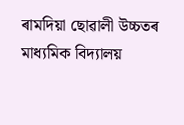ৰামদিয়া ছোৱালী উচ্চতৰ মাধ্যমিক বিদ্যালয়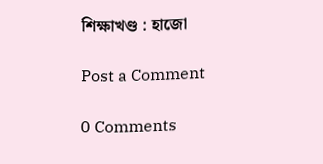শিক্ষাখণ্ড : হাজো

Post a Comment

0 Comments